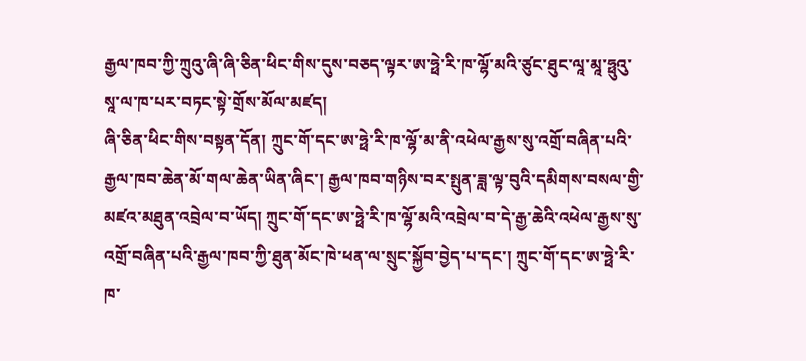རྒྱལ་ཁབ་ཀྱི་ཀྲུའུ་ཞི་ཞི་ཅིན་ཕིང་གིས་དུས་བཅད་ལྟར་ཨ་ཧྥེ་རི་ཁ་ལྷོ་མའི་ཙུང་ཐུང་ལཱ་མཱ་ཧྥུའུ་སཱ་ལ་ཁ་པར་བཏང་སྟེ་གྲོས་མོལ་མཛད།
ཞི་ཅིན་ཕིང་གིས་བསྟན་དོན། ཀྲུང་གོ་དང་ཨ་ཧྥེ་རི་ཁ་ལྷོ་མ་ནི་འཕེལ་རྒྱས་སུ་འགྲོ་བཞིན་པའི་རྒྱལ་ཁབ་ཆེན་མོ་གལ་ཆེན་ཡིན་ཞིང་། རྒྱལ་ཁབ་གཉིས་བར་སྤུན་ཟླ་ལྟ་བུའི་དམིགས་བསལ་གྱི་མཛའ་མཐུན་འབྲེལ་བ་ཡོད། ཀྲུང་གོ་དང་ཨ་ཧྥེ་རི་ཁ་ལྷོ་མའི་འབྲེལ་བ་དེ་རྒྱ་ཆེའི་འཕེལ་རྒྱས་སུ་འགྲོ་བཞིན་པའི་རྒྱལ་ཁབ་ཀྱི་ཐུན་མོང་ཁེ་ཕན་ལ་སྲུང་སྐྱོབ་བྱེད་པ་དང་། ཀྲུང་གོ་དང་ཨ་ཧྥེ་རི་ཁ་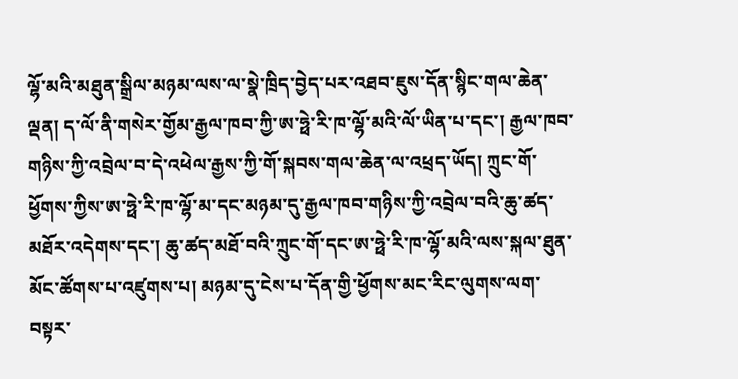ལྷོ་མའི་མཐུན་སྒྲིལ་མཉམ་ལས་ལ་སྣེ་ཁྲིད་བྱེད་པར་འཐབ་ཇུས་དོན་སྙིང་གལ་ཆེན་ལྡན། ད་ལོ་ནི་གསེར་གྱོམ་རྒྱལ་ཁབ་ཀྱི་ཨ་ཧྥེ་རི་ཁ་ལྷོ་མའི་ལོ་ཡིན་པ་དང་། རྒྱལ་ཁབ་གཉིས་ཀྱི་འབྲེལ་བ་དེ་འཕེལ་རྒྱས་ཀྱི་གོ་སྐབས་གལ་ཆེན་ལ་འཕྲད་ཡོད། ཀྲུང་གོ་ཕྱོགས་ཀྱིས་ཨ་ཧྥེ་རི་ཁ་ལྷོ་མ་དང་མཉམ་དུ་རྒྱལ་ཁབ་གཉིས་ཀྱི་འབྲེལ་བའི་ཆུ་ཚད་མཐོར་འདེགས་དང་། ཆུ་ཚད་མཐོ་བའི་ཀྲུང་གོ་དང་ཨ་ཧྥེ་རི་ཁ་ལྷོ་མའི་ལས་སྐལ་ཐུན་མོང་ཚོགས་པ་འཛུགས་པ། མཉམ་དུ་ངེས་པ་དོན་གྱི་ཕྱོགས་མང་རིང་ལུགས་ལག་བསྟར་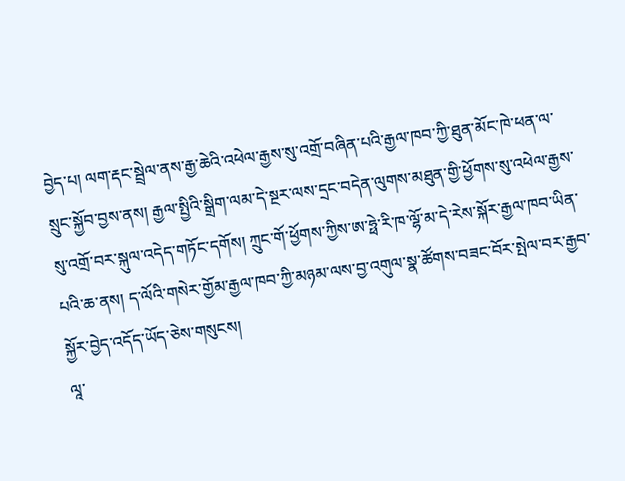བྱེད་པ། ལག་རྡང་སྦྲེལ་ནས་རྒྱ་ཆེའི་འཕེལ་རྒྱས་སུ་འགྲོ་བཞིན་པའི་རྒྱལ་ཁབ་ཀྱི་ཐུན་མོང་ཁེ་ཕན་ལ་སྲུང་སྐྱོབ་བྱས་ནས། རྒྱལ་སྤྱིའི་སྒྲིག་ལམ་དེ་སྔར་ལས་དྲང་བདེན་ལུགས་མཐུན་གྱི་ཕྱོགས་སུ་འཕེལ་རྒྱས་སུ་འགྲོ་བར་སྐུལ་འདེད་གཏོང་དགོས། ཀྲུང་གོ་ཕྱོགས་ཀྱིས་ཨ་ཧྥེ་རི་ཁ་ལྷོ་མ་དེ་རེས་སྐོར་རྒྱལ་ཁབ་ཡིན་པའི་ཆ་ནས། ད་ལོའི་གསེར་གྱོམ་རྒྱལ་ཁབ་ཀྱི་མཉམ་ལས་བྱ་འགུལ་སྣ་ཚོགས་བཟང་བོར་སྤེལ་བར་རྒྱབ་སྐྱོར་བྱེད་འདོད་ཡོད་ཅེས་གསུངས།
ལཱ་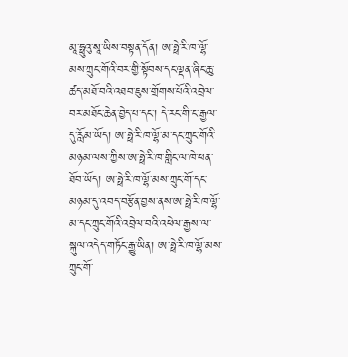མཱ་ཧྥུའུ་སཱ་ཡིས་བསྟན་དོན། ཨ་ཧྥེ་རི་ཁ་ལྷོ་མས་ཀྲུང་གོའི་བར་གྱི་སྟོབས་དང་ལྡན་ཞིང་ཆུ་ཚད་མཐོ་བའི་འཐབ་ཇུས་གྲོགས་པོའི་འབྲེལ་བར་མཐོང་ཆེན་བྱེད་པ་དང་། དེ་རང་གི་ང་རྒྱལ་དུ་རློམ་ཡོད། ཨ་ཧྥེ་རི་ཁ་ལྷོ་མ་དང་ཀྲུང་གོའི་མཉམ་ལས་ཀྱིས་ཨ་ཧྥེ་རི་ཁ་གླིང་ལ་ཁེ་ཕན་ཐོབ་ཡོད། ཨ་ཧྥེ་རི་ཁ་ལྷོ་མས་ཀྲུང་གོ་དང་མཉམ་དུ་འབད་བརྩོན་བྱས་ནས་ཨ་ཧྥེ་རི་ཁ་ལྷོ་མ་དང་ཀྲུང་གོའི་འབྲེལ་བའི་འཕེལ་རྒྱས་ལ་སྐུལ་འདེད་གཏོང་རྒྱུ་ཡིན། ཨ་ཧྥེ་རི་ཁ་ལྷོ་མས་ཀྲུང་གོ་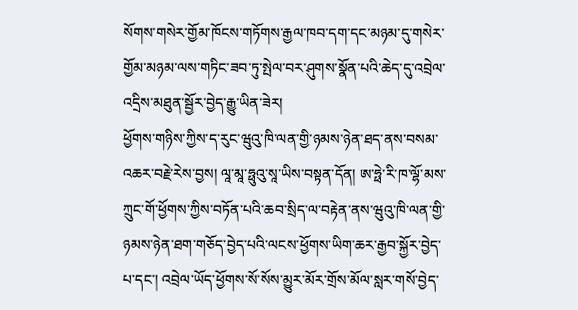སོགས་གསེར་གྱོམ་ཁོངས་གཏོགས་རྒྱལ་ཁབ་དག་དང་མཉམ་དུ་གསེར་གྱོམ་མཉམ་ལས་གཏིང་ཟབ་ཏུ་སྤེལ་བར་ཤུགས་སྣོན་པའི་ཆེད་དུ་འབྲེལ་འདྲིས་མཐུན་སྦྱོར་བྱེད་རྒྱུ་ཡིན་ཟེར།
ཕྱོགས་གཉིས་ཀྱིས་ད་རུང་ཝུའུ་ཁི་ལན་གྱི་ཉམས་ཉེན་ཐད་ནས་བསམ་འཆར་བརྗེ་རེས་བྱས། ལཱ་མཱ་ཧྥུའུ་སཱ་ཡིས་བསྟན་དོན། ཨ་ཧྥེ་རི་ཁ་ལྷོ་མས་ཀྲུང་གོ་ཕྱོགས་ཀྱིས་བཏོན་པའི་ཆབ་སྲིད་ལ་བརྟེན་ནས་ཝུའུ་ཁི་ལན་གྱི་ཉམས་ཉེན་ཐག་གཅོད་བྱེད་པའི་ལངས་ཕྱོགས་ཡིག་ཆར་རྒྱབ་སྐྱོར་བྱེད་པ་དང་། འབྲེལ་ཡོད་ཕྱོགས་སོ་སོས་མྱུར་མོར་གྲོས་མོལ་སླར་གསོ་བྱེད་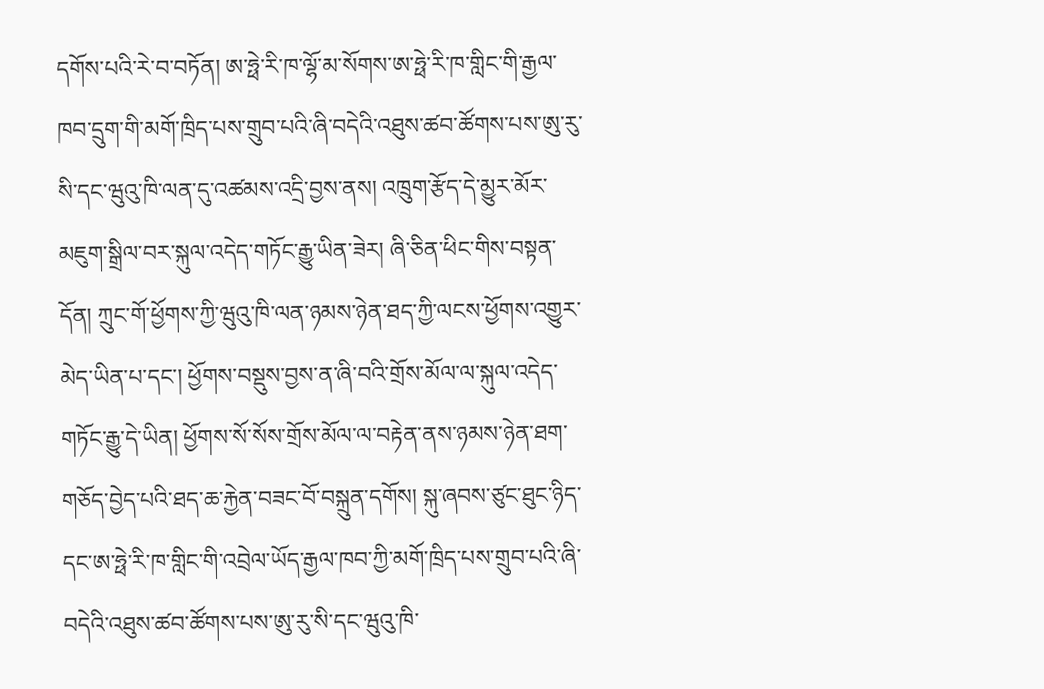དགོས་པའི་རེ་བ་བཏོན། ཨ་ཧྥེ་རི་ཁ་ལྷོ་མ་སོགས་ཨ་ཧྥེ་རི་ཁ་གླིང་གི་རྒྱལ་ཁབ་དྲུག་གི་མགོ་ཁྲིད་པས་གྲུབ་པའི་ཞི་བདེའི་འཐུས་ཚབ་ཚོགས་པས་ཨུ་རུ་སི་དང་ཝུའུ་ཁི་ལན་དུ་འཚམས་འདྲི་བྱས་ནས། འཁྲུག་རྩོད་དེ་མྱུར་མོར་མཇུག་སྒྲིལ་བར་སྐུལ་འདེད་གཏོང་རྒྱུ་ཡིན་ཟེར། ཞི་ཅིན་ཕིང་གིས་བསྟན་དོན། ཀྲུང་གོ་ཕྱོགས་ཀྱི་ཝུའུ་ཁི་ལན་ཉམས་ཉེན་ཐད་ཀྱི་ལངས་ཕྱོགས་འགྱུར་མེད་ཡིན་པ་དང་། ཕྱོགས་བསྡུས་བྱས་ན་ཞི་བའི་གྲོས་མོལ་ལ་སྐུལ་འདེད་གཏོང་རྒྱུ་དེ་ཡིན། ཕྱོགས་སོ་སོས་གྲོས་མོལ་ལ་བརྟེན་ནས་ཉམས་ཉེན་ཐག་གཅོད་བྱེད་པའི་ཐད་ཆ་རྐྱེན་བཟང་བོ་བསྐྲུན་དགོས། སྐུ་ཞབས་ཙུང་ཐུང་ཉིད་དང་ཨ་ཧྥེ་རི་ཁ་གླིང་གི་འབྲེལ་ཡོད་རྒྱལ་ཁབ་ཀྱི་མགོ་ཁྲིད་པས་གྲུབ་པའི་ཞི་བདེའི་འཐུས་ཚབ་ཚོགས་པས་ཨུ་རུ་སི་དང་ཝུའུ་ཁི་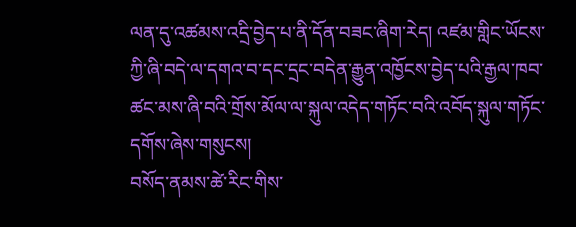ལན་དུ་འཚམས་འདྲི་བྱེད་པ་ནི་དོན་བཟང་ཞིག་རེད། འཛམ་གླིང་ཡོངས་ཀྱི་ཞི་བདེ་ལ་དགའ་བ་དང་དྲང་བདེན་རྒྱུན་འཁྱོངས་བྱེད་པའི་རྒྱལ་ཁབ་ཚང་མས་ཞི་བའི་གྲོས་མོལ་ལ་སྐུལ་འདེད་གཏོང་བའི་འབོད་སྐུལ་གཏོང་དགོས་ཞེས་གསུངས།
བསོད་ནམས་ཚེ་རིང་གིས་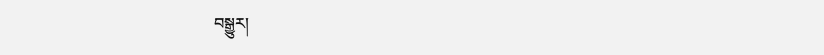བསྒྱུར།